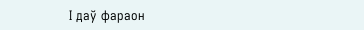І даў фараон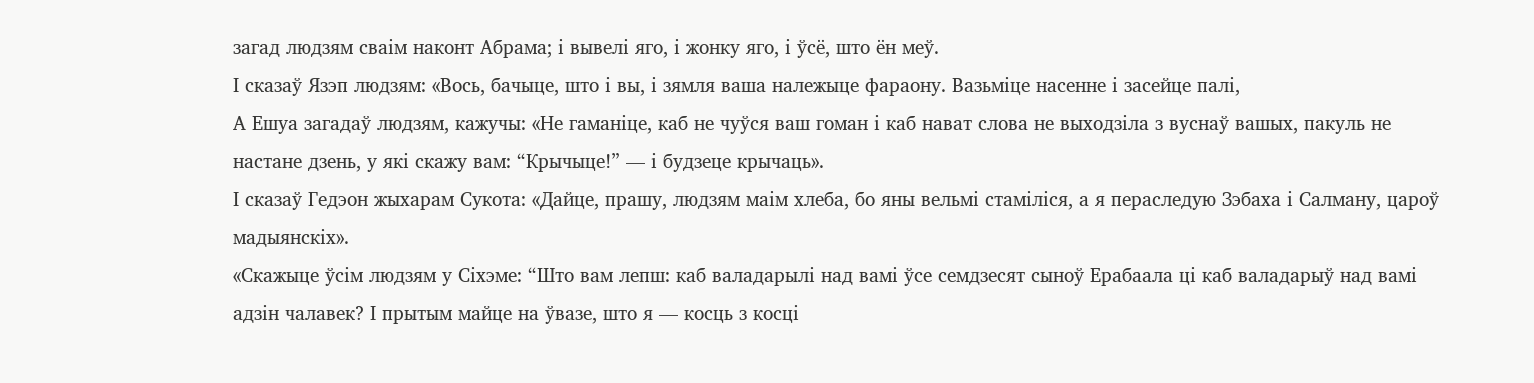загад людзям сваім наконт Абрама; і вывелі яго, і жонку яго, і ўсё, што ён меў.
І сказаў Язэп людзям: «Вось, бачыце, што і вы, і зямля ваша належыце фараону. Вазьміце насенне і засейце палі,
А Ешуа загадаў людзям, кажучы: «Не гаманіце, каб не чуўся ваш гоман і каб нават слова не выходзіла з вуснаў вашых, пакуль не настане дзень, у які скажу вам: “Крычыце!” — і будзеце крычаць».
І сказаў Гедэон жыхарам Сукота: «Дайце, прашу, людзям маім хлеба, бо яны вельмі стаміліся, а я пераследую Зэбаха і Салману, цароў мадыянскіх».
«Скажыце ўсім людзям у Сіхэме: “Што вам лепш: каб валадарылі над вамі ўсе семдзесят сыноў Ерабаала ці каб валадарыў над вамі адзін чалавек? І прытым майце на ўвазе, што я — косць з косці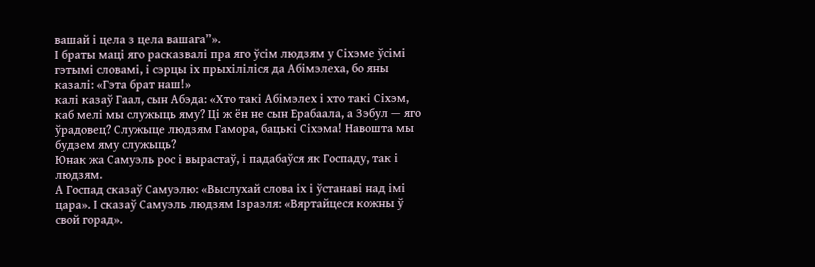вашай і цела з цела вашага”».
І браты маці яго расказвалі пра яго ўсім людзям у Сіхэме ўсімі гэтымі словамі, і сэрцы іх прыхіліліся да Абімэлеха, бо яны казалі: «Гэта брат наш!»
калі казаў Гаал, сын Абэда: «Хто такі Абімэлех і хто такі Сіхэм, каб мелі мы служыць яму? Ці ж ён не сын Ерабаала, а Зэбул — яго ўрадовец? Служыце людзям Гамора, бацькі Сіхэма! Навошта мы будзем яму служыць?
Юнак жа Самуэль рос і вырастаў, і падабаўся як Госпаду, так і людзям.
А Госпад сказаў Самуэлю: «Выслухай слова іх і ўстанаві над імі цара». І сказаў Самуэль людзям Ізраэля: «Вяртайцеся кожны ў свой горад».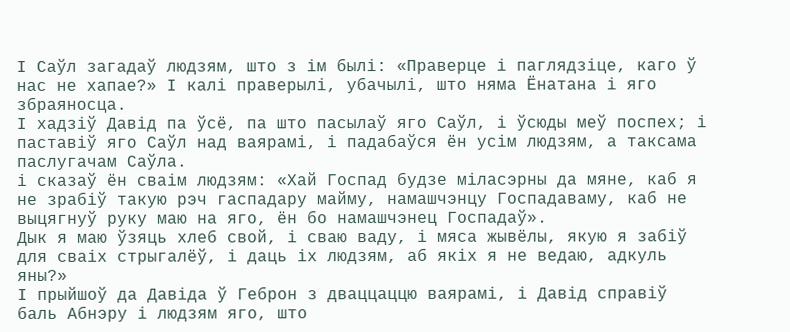І Саўл загадаў людзям, што з ім былі: «Праверце і паглядзіце, каго ў нас не хапае?» І калі праверылі, убачылі, што няма Ёнатана і яго збраяносца.
І хадзіў Давід па ўсё, па што пасылаў яго Саўл, і ўсюды меў поспех; і паставіў яго Саўл над ваярамі, і падабаўся ён усім людзям, а таксама паслугачам Саўла.
і сказаў ён сваім людзям: «Хай Госпад будзе міласэрны да мяне, каб я не зрабіў такую рэч гаспадару майму, намашчэнцу Госпадаваму, каб не выцягнуў руку маю на яго, ён бо намашчэнец Госпадаў».
Дык я маю ўзяць хлеб свой, і сваю ваду, і мяса жывёлы, якую я забіў для сваіх стрыгалёў, і даць іх людзям, аб якіх я не ведаю, адкуль яны?»
І прыйшоў да Давіда ў Геброн з дваццаццю ваярамі, і Давід справіў баль Абнэру і людзям яго, што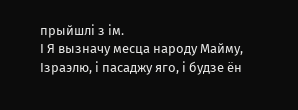прыйшлі з ім.
І Я вызначу месца народу Майму, Ізраэлю, і пасаджу яго, і будзе ён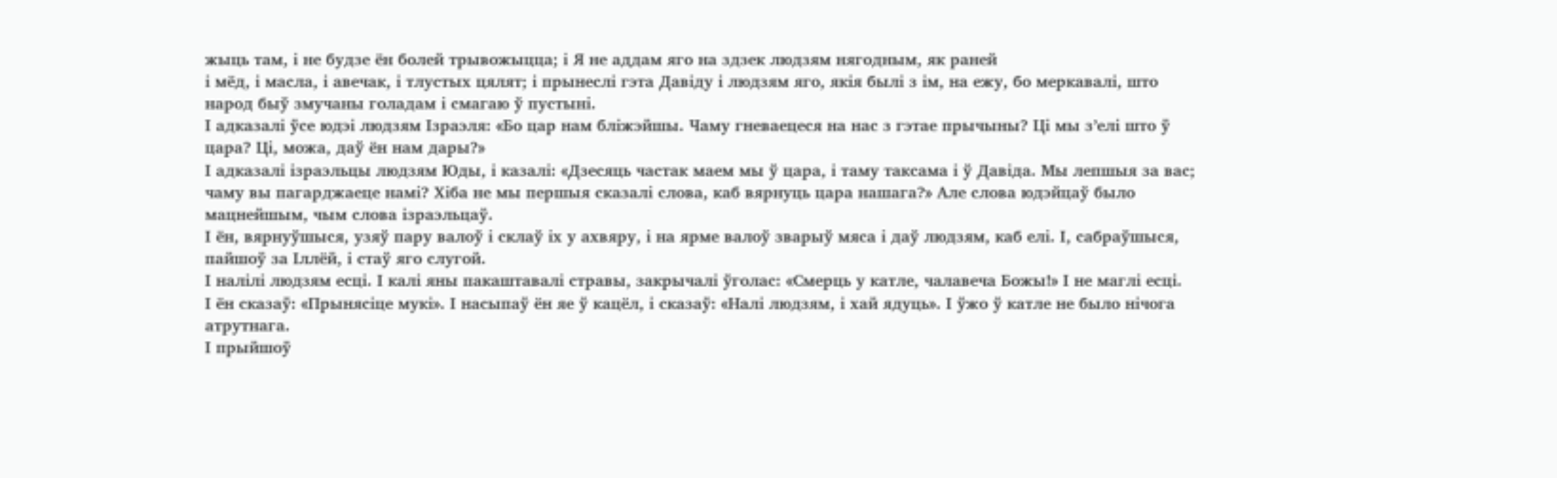жыць там, і не будзе ён болей трывожыцца; і Я не аддам яго на здзек людзям нягодным, як раней
і мёд, і масла, і авечак, і тлустых цялят; і прынеслі гэта Давіду і людзям яго, якія былі з ім, на ежу, бо меркавалі, што народ быў змучаны голадам і смагаю ў пустыні.
І адказалі ўсе юдэі людзям Ізраэля: «Бо цар нам бліжэйшы. Чаму гневаецеся на нас з гэтае прычыны? Ці мы з’елі што ў цара? Ці, можа, даў ён нам дары?»
І адказалі ізраэльцы людзям Юды, і казалі: «Дзесяць частак маем мы ў цара, і таму таксама і ў Давіда. Мы лепшыя за вас; чаму вы пагарджаеце намі? Хіба не мы першыя сказалі слова, каб вярнуць цара нашага?» Але слова юдэйцаў было мацнейшым, чым слова ізраэльцаў.
І ён, вярнуўшыся, узяў пару валоў і склаў іх у ахвяру, і на ярме валоў зварыў мяса і даў людзям, каб елі. І, сабраўшыся, пайшоў за Іллёй, і стаў яго слугой.
І налілі людзям есці. І калі яны пакаштавалі стравы, закрычалі ўголас: «Смерць у катле, чалавеча Божы!» І не маглі есці.
І ён сказаў: «Прынясіце мукі». І насыпаў ён яе ў кацёл, і сказаў: «Налі людзям, і хай ядуць». І ўжо ў катле не было нічога атрутнага.
І прыйшоў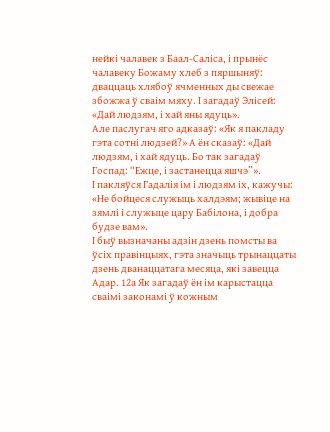нейкі чалавек з Баал-Саліса, і прынёс чалавеку Божаму хлеб з пяршыняў: дваццаць хлябоў ячменных ды свежае збожжа ў сваім мяху. І загадаў Элісей: «Дай людзям, і хай яны ядуць».
Але паслугач яго адказаў: «Як я пакладу гэта сотні людзей?» А ён сказаў: «Дай людзям, і хай ядуць. Бо так загадаў Госпад: “Ежце, і застанецца яшчэ”».
І пакляўся Гадалія ім і людзям іх, кажучы: «Не бойцеся служыць халдэям; жывіце на зямлі і служыце цару Бабілона, і добра будзе вам».
І быў вызначаны адзін дзень помсты ва ўсіх правінцыях, гэта значыць трынаццаты дзень дванаццатага месяца, які завецца Адар. 12а Як загадаў ён ім карыстацца сваімі законамі ў кожным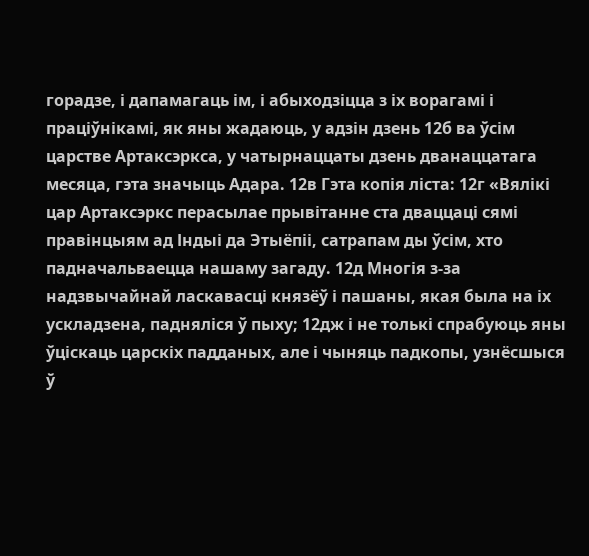горадзе, і дапамагаць ім, і абыходзіцца з іх ворагамі і праціўнікамі, як яны жадаюць, у адзін дзень 12б ва ўсім царстве Артаксэркса, у чатырнаццаты дзень дванаццатага месяца, гэта значыць Адара. 12в Гэта копія ліста: 12г «Вялікі цар Артаксэркс перасылае прывітанне ста дваццаці сямі правінцыям ад Індыі да Этыёпіі, сатрапам ды ўсім, хто падначальваецца нашаму загаду. 12д Многія з-за надзвычайнай ласкавасці князёў і пашаны, якая была на іх ускладзена, падняліся ў пыху; 12дж і не толькі спрабуюць яны ўціскаць царскіх падданых, але і чыняць падкопы, узнёсшыся ў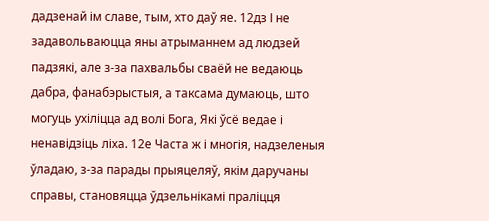дадзенай ім славе, тым, хто даў яе. 12дз І не задавольваюцца яны атрыманнем ад людзей падзякі, але з-за пахвальбы сваёй не ведаюць дабра, фанабэрыстыя, а таксама думаюць, што могуць ухіліцца ад волі Бога, Які ўсё ведае і ненавідзіць ліха. 12е Часта ж і многія, надзеленыя ўладаю, з-за парады прыяцеляў, якім даручаны справы, становяцца ўдзельнікамі праліцця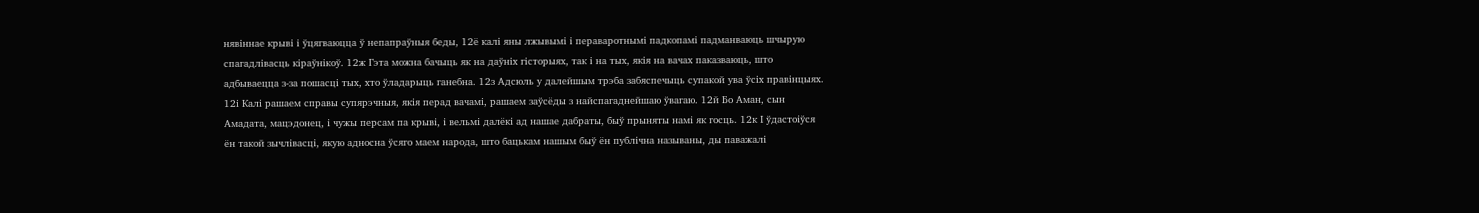нявіннае крыві і ўцягваюцца ў непапраўныя беды, 12ё калі яны лжывымі і пераваротнымі падкопамі падманваюць шчырую спагадлівасць кіраўнікоў. 12ж Гэта можна бачыць як на даўніх гісторыях, так і на тых, якія на вачах паказваюць, што адбываецца з-за пошасці тых, хто ўладарыць ганебна. 12з Адсюль у далейшым трэба забяспечыць супакой ува ўсіх правінцыях. 12і Калі рашаем справы супярэчныя, якія перад вачамі, рашаем заўсёды з найспагаднейшаю ўвагаю. 12й Бо Аман, сын Амадата, мацэдонец, і чужы персам па крыві, і вельмі далёкі ад нашае дабраты, быў прыняты намі як госць. 12к І ўдастоіўся ён такой зычлівасці, якую адносна ўсяго маем народа, што бацькам нашым быў ён публічна называны, ды паважалі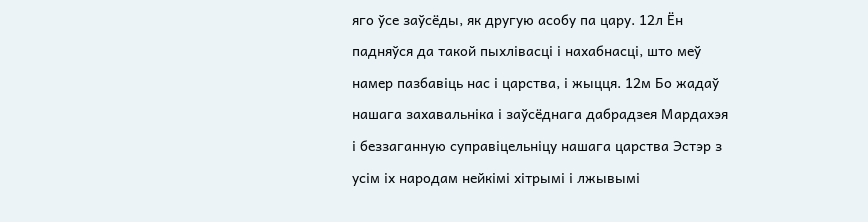яго ўсе заўсёды, як другую асобу па цару. 12л Ён падняўся да такой пыхлівасці і нахабнасці, што меў намер пазбавіць нас і царства, і жыцця. 12м Бо жадаў нашага захавальніка і заўсёднага дабрадзея Мардахэя і беззаганную суправіцельніцу нашага царства Эстэр з усім іх народам нейкімі хітрымі і лжывымі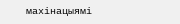махінацыямі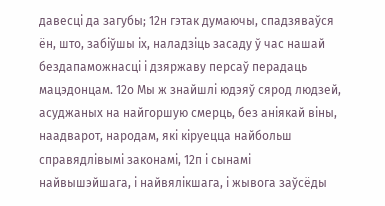давесці да загубы; 12н гэтак думаючы, спадзяваўся ён, што, забіўшы іх, наладзіць засаду ў час нашай бездапаможнасці і дзяржаву персаў перадаць мацэдонцам. 12о Мы ж знайшлі юдэяў сярод людзей, асуджаных на найгоршую смерць, без аніякай віны, наадварот, народам, які кіруецца найбольш справядлівымі законамі, 12п і сынамі найвышэйшага, і найвялікшага, і жывога заўсёды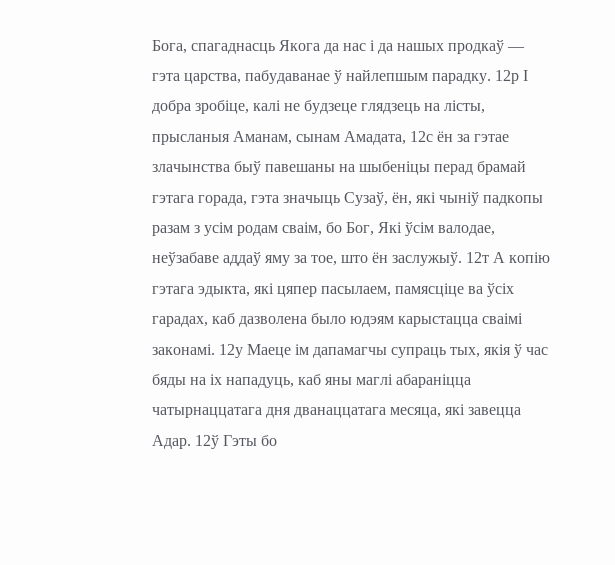Бога, спагаднасць Якога да нас і да нашых продкаў — гэта царства, пабудаванае ў найлепшым парадку. 12р І добра зробіце, калі не будзеце глядзець на лісты, прысланыя Аманам, сынам Амадата, 12с ён за гэтае злачынства быў павешаны на шыбеніцы перад брамай гэтага горада, гэта значыць Сузаў, ён, які чыніў падкопы разам з усім родам сваім, бо Бог, Які ўсім валодае, неўзабаве аддаў яму за тое, што ён заслужыў. 12т А копію гэтага эдыкта, які цяпер пасылаем, памясціце ва ўсіх гарадах, каб дазволена было юдэям карыстацца сваімі законамі. 12у Маеце ім дапамагчы супраць тых, якія ў час бяды на іх нападуць, каб яны маглі абараніцца чатырнаццатага дня дванаццатага месяца, які завецца Адар. 12ў Гэты бо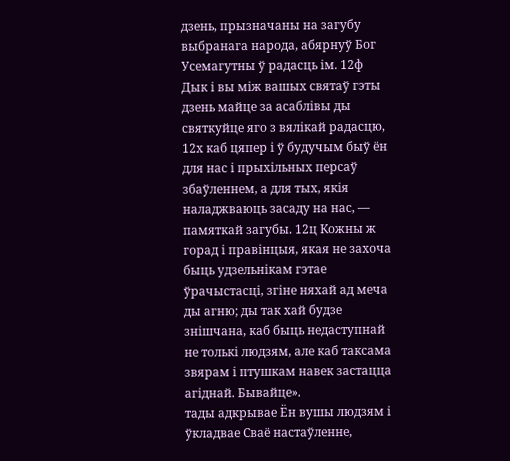дзень, прызначаны на загубу выбранага народа, абярнуў Бог Усемагутны ў радасць ім. 12ф Дык і вы між вашых святаў гэты дзень майце за асаблівы ды святкуйце яго з вялікай радасцю, 12х каб цяпер і ў будучым быў ён для нас і прыхільных персаў збаўленнем, а для тых, якія наладжваюць засаду на нас, — памяткай загубы. 12ц Кожны ж горад і правінцыя, якая не захоча быць удзельнікам гэтае ўрачыстасці, згіне няхай ад меча ды агню; ды так хай будзе знішчана, каб быць недаступнай не толькі людзям, але каб таксама звярам і птушкам навек застацца агіднай. Бывайце».
тады адкрывае Ён вушы людзям і ўкладвае Сваё настаўленне,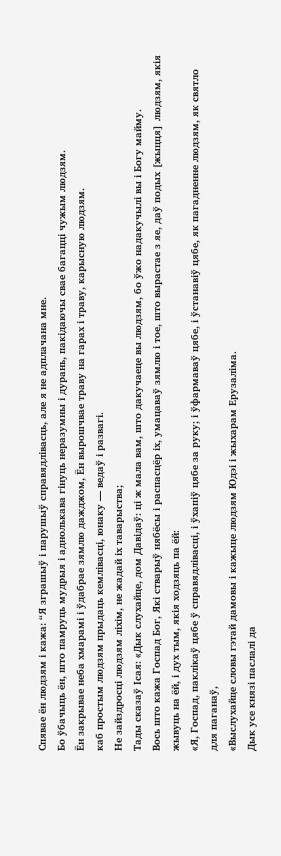Спявае ён людзям і кажа: “Я зграшыў і парушыў справядлівасць, але я не адплачана мне.
Бо ўбачыць ён, што памруць мудрыя і аднолькава гінуць неразумны і дурань, пакідаючы свае багацці чужым людзям.
Ён закрывае неба хмарамі і ўдабрае зямлю дажджом, Ён вырошчвае траву на гарах і траву, карысную людзям.
каб простым людзям прыдаць кемлівасці, юнаку — ведаў і развагі.
Не зайздросці людзям ліхім, не жадай іх таварыства;
Тады сказаў Ісая: «Дык слухайце, дом Давідаў: ці ж мала вам, што дакучаеце вы людзям, бо ўжо надакучылі вы і Богу майму.
Вось што кажа Госпад Бог, Які стварыў нябёсы і распасцёр іх, умацаваў зямлю і тое, што вырастае з яе, даў подых [жыцця] людзям, якія жывуць на ёй, і дух тым, якія ходзяць па ёй:
«Я, Госпад, паклікаў цябе ў справядлівасці, і ўхапіў цябе за руку; і ўфармаваў цябе, і ўстанавіў цябе, як пагадненне людзям, як святло для паганаў,
«Выслухайце словы гэтай дамовы і кажыце людзям Юдэі і жыхарам Ерузаліма.
Дык усе князі паслалі да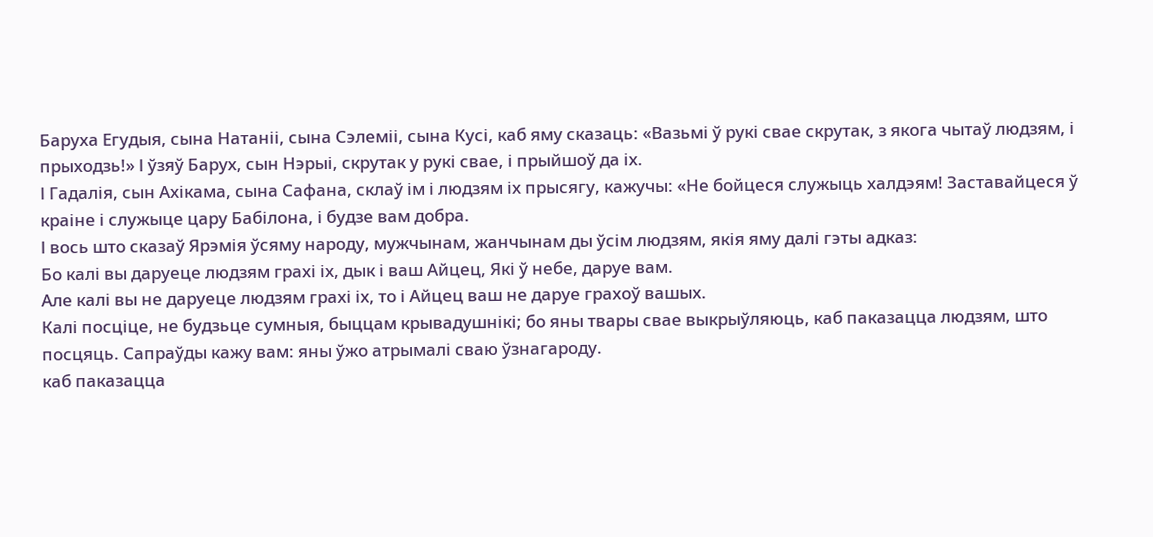Баруха Егудыя, сына Натаніі, сына Сэлеміі, сына Кусі, каб яму сказаць: «Вазьмі ў рукі свае скрутак, з якога чытаў людзям, і прыходзь!» І ўзяў Барух, сын Нэрыі, скрутак у рукі свае, і прыйшоў да іх.
І Гадалія, сын Ахікама, сына Сафана, склаў ім і людзям іх прысягу, кажучы: «Не бойцеся служыць халдэям! Заставайцеся ў краіне і служыце цару Бабілона, і будзе вам добра.
І вось што сказаў Ярэмія ўсяму народу, мужчынам, жанчынам ды ўсім людзям, якія яму далі гэты адказ:
Бо калі вы даруеце людзям грахі іх, дык і ваш Айцец, Які ў небе, даруе вам.
Але калі вы не даруеце людзям грахі іх, то і Айцец ваш не даруе грахоў вашых.
Калі посціце, не будзьце сумныя, быццам крывадушнікі; бо яны твары свае выкрыўляюць, каб паказацца людзям, што посцяць. Сапраўды кажу вам: яны ўжо атрымалі сваю ўзнагароду.
каб паказацца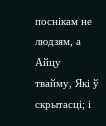поснікам не людзям, а Айцу твайму, Які ў скрытасці; і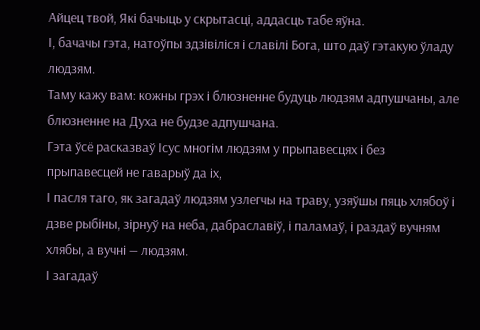Айцец твой, Які бачыць у скрытасці, аддасць табе яўна.
І, бачачы гэта, натоўпы здзівіліся і славілі Бога, што даў гэтакую ўладу людзям.
Таму кажу вам: кожны грэх і блюзненне будуць людзям адпушчаны, але блюзненне на Духа не будзе адпушчана.
Гэта ўсё расказваў Ісус многім людзям у прыпавесцях і без прыпавесцей не гаварыў да іх,
І пасля таго, як загадаў людзям узлегчы на траву, узяўшы пяць хлябоў і дзве рыбіны, зірнуў на неба, дабраславіў, і паламаў, і раздаў вучням хлябы, а вучні — людзям.
І загадаў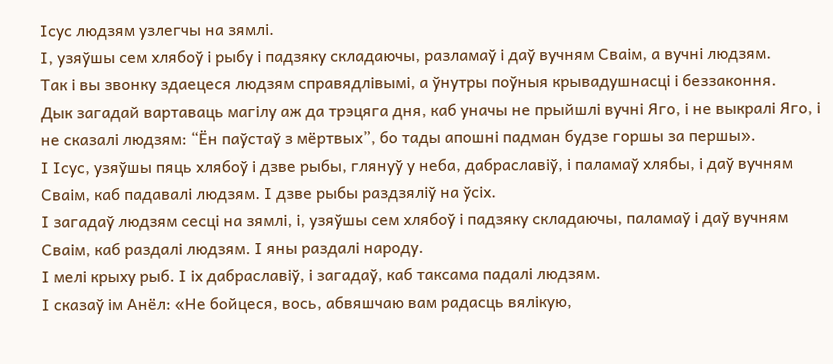Ісус людзям узлегчы на зямлі.
І, узяўшы сем хлябоў і рыбу і падзяку складаючы, разламаў і даў вучням Сваім, а вучні людзям.
Так і вы звонку здаецеся людзям справядлівымі, а ўнутры поўныя крывадушнасці і беззаконня.
Дык загадай вартаваць магілу аж да трэцяга дня, каб уначы не прыйшлі вучні Яго, і не выкралі Яго, і не сказалі людзям: “Ён паўстаў з мёртвых”, бо тады апошні падман будзе горшы за першы».
І Ісус, узяўшы пяць хлябоў і дзве рыбы, глянуў у неба, дабраславіў, і паламаў хлябы, і даў вучням Сваім, каб падавалі людзям. І дзве рыбы раздзяліў на ўсіх.
І загадаў людзям сесці на зямлі, і, узяўшы сем хлябоў і падзяку складаючы, паламаў і даў вучням Сваім, каб раздалі людзям. І яны раздалі народу.
І мелі крыху рыб. І іх дабраславіў, і загадаў, каб таксама падалі людзям.
І сказаў ім Анёл: «Не бойцеся, вось, абвяшчаю вам радасць вялікую,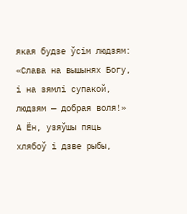якая будзе ўсім людзям:
«Слава на вышынях Богу, і на зямлі супакой, людзям — добрая воля!»
А Ён, узяўшы пяць хлябоў і дзве рыбы,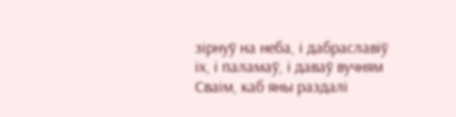зірнуў на неба, і дабраславіў іх, і паламаў, і даваў вучням Сваім, каб яны раздалі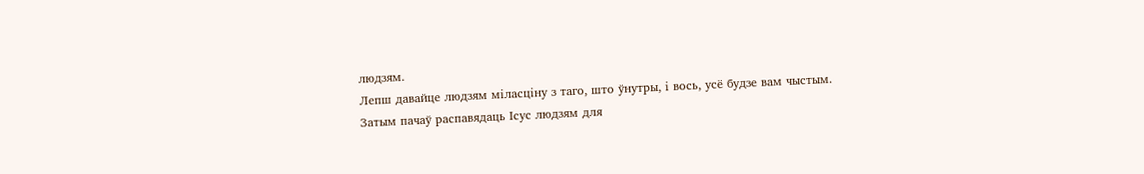людзям.
Лепш давайце людзям міласціну з таго, што ўнутры, і вось, усё будзе вам чыстым.
Затым пачаў распавядаць Ісус людзям для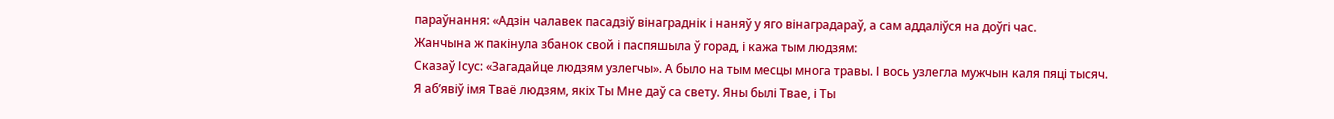параўнання: «Адзін чалавек пасадзіў вінаграднік і наняў у яго вінаградараў, а сам аддаліўся на доўгі час.
Жанчына ж пакінула збанок свой і паспяшыла ў горад, і кажа тым людзям:
Сказаў Ісус: «Загадайце людзям узлегчы». А было на тым месцы многа травы. І вось узлегла мужчын каля пяці тысяч.
Я аб’явіў імя Тваё людзям, якіх Ты Мне даў са свету. Яны былі Твае, і Ты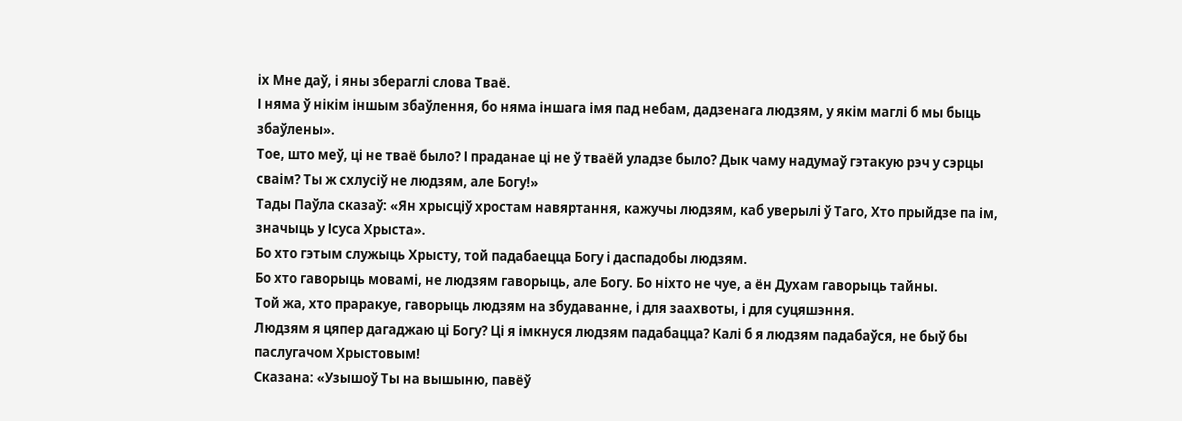іх Мне даў, і яны збераглі слова Тваё.
І няма ў нікім іншым збаўлення, бо няма іншага імя пад небам, дадзенага людзям, у якім маглі б мы быць збаўлены».
Тое, што меў, ці не тваё было? І праданае ці не ў тваёй уладзе было? Дык чаму надумаў гэтакую рэч у сэрцы сваім? Ты ж схлусіў не людзям, але Богу!»
Тады Паўла сказаў: «Ян хрысціў хростам навяртання, кажучы людзям, каб уверылі ў Таго, Хто прыйдзе па ім, значыць у Ісуса Хрыста».
Бо хто гэтым служыць Хрысту, той падабаецца Богу і даспадобы людзям.
Бо хто гаворыць мовамі, не людзям гаворыць, але Богу. Бо ніхто не чуе, а ён Духам гаворыць тайны.
Той жа, хто праракуе, гаворыць людзям на збудаванне, і для заахвоты, і для суцяшэння.
Людзям я цяпер дагаджаю ці Богу? Ці я імкнуся людзям падабацца? Калі б я людзям падабаўся, не быў бы паслугачом Хрыстовым!
Сказана: «Узышоў Ты на вышыню, павёў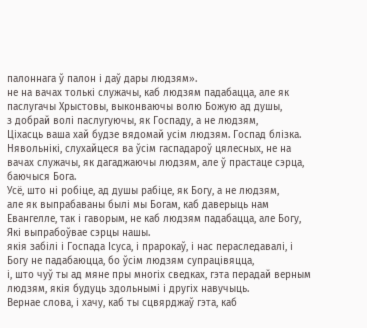палоннага ў палон і даў дары людзям».
не на вачах толькі служачы, каб людзям падабацца, але як паслугачы Хрыстовы, выконваючы волю Божую ад душы,
з добрай волі паслугуючы, як Госпаду, а не людзям,
Ціхасць ваша хай будзе вядомай усім людзям. Госпад блізка.
Нявольнікі, слухайцеся ва ўсім гаспадароў цялесных, не на вачах служачы, як дагаджаючы людзям, але ў прастаце сэрца, баючыся Бога.
Усё, што ні робіце, ад душы рабіце, як Богу, а не людзям,
але як выпрабаваны былі мы Богам, каб даверыць нам Евангелле, так і гаворым, не каб людзям падабацца, але Богу, Які выпрабоўвае сэрцы нашы.
якія забілі і Госпада Ісуса, і прарокаў, і нас пераследавалі, і Богу не падабаюцца, бо ўсім людзям супрацівяцца,
і, што чуў ты ад мяне пры многіх сведках, гэта перадай верным людзям, якія будуць здольнымі і другіх навучыць.
Вернае слова, і хачу, каб ты сцвярджаў гэта, каб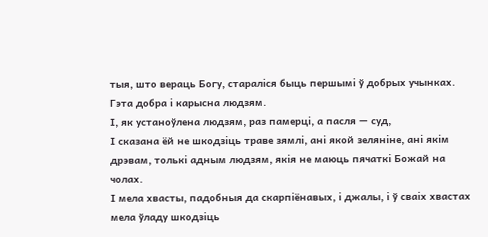тыя, што вераць Богу, стараліся быць першымі ў добрых учынках. Гэта добра і карысна людзям.
І, як устаноўлена людзям, раз памерці, а пасля — суд,
І сказана ёй не шкодзіць траве зямлі, ані якой зеляніне, ані якім дрэвам, толькі адным людзям, якія не маюць пячаткі Божай на чолах.
І мела хвасты, падобныя да скарпіёнавых, і джалы, і ў сваіх хвастах мела ўладу шкодзіць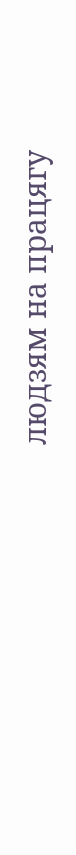людзям на працягу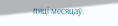пяці месяцаў.